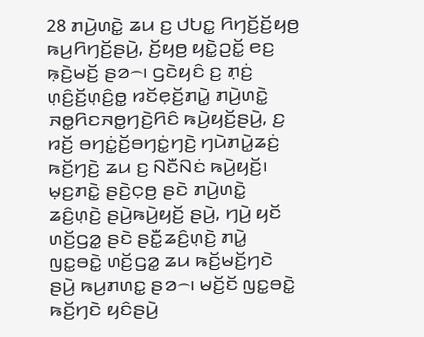28 ꤊꤣꤧ꤬ꤛꤢꤧ꤭ ꤘꤣ ꤢ꤬ ꤓꤝꤢ꤭ ꤖꤚꤢꤩ꤬ꤢꤩ꤬ꤟꤥ꤬ ꤒꤣ꤬ꤖꤚꤢꤩ꤬ꤔꤣꤧ꤬, ꤢꤩ꤬ꤟꤥ꤬ ꤟꤢꤧ꤭ꤑꤢꤩ꤭ ꤕꤢ꤬ ꤒ꤫ꤢꤧ꤬ꤗꤢꤩ꤬ ꤔꤤ꤮꤯ ꤞꤢꤧꤟꤢꤨ ꤢ꤬ ꤊ꤫ꤢꤦ꤬ ꤛ꤫ꤢꤨ꤬ꤢꤩ꤬ꤛ꤫ꤢꤨ꤬ꤥ꤭ ꤙꤢꤩꤕ꤫ꤢꤩ꤬ꤊꤣꤧ꤭ ꤊꤣꤧ꤬ꤛꤢꤧ꤭ ꤏꤥ꤭ꤖꤢꤏꤥ꤭ꤚꤢꤧ꤬ꤖꤢꤨ ꤒꤣꤧ꤬ꤟꤢꤩ꤬ꤔꤣꤧ꤬, ꤢ꤬ ꤙꤢꤩ꤬ ꤋꤚꤢꤦ꤭ꤢꤩ꤬ꤋꤚꤢꤦ꤭ꤚꤢꤧ꤬ ꤚꤣꤧꤊꤣꤧ꤭ꤘꤢꤦ꤬ ꤒꤢꤩ꤬ꤚꤢꤧ꤬ ꤘꤣ ꤢ꤬ ꤡꤢꤪꤡꤢꤦ ꤒꤣꤧ꤬ꤟꤢꤩ꤬꤯
ꤗ꤫ꤢ꤬ꤊꤢꤧ꤭ ꤔꤢꤧ꤬ꤍ꤫ꤥ꤬ ꤔꤢꤧ ꤊꤣꤧ꤬ꤛꤢꤧ꤭ ꤘꤢꤨ꤬ꤛ꤫ꤢꤧ꤬ ꤔꤣꤧ꤬ꤒꤣꤧ꤬ꤟꤢꤩ꤬ ꤔꤣꤧ꤬, ꤚꤣꤧ꤬ ꤟꤢꤩ ꤛꤢꤩ꤬ꤞꤤ꤭ ꤔꤢꤧ ꤔꤢꤪ꤭ꤘꤢꤨ꤬ꤛ꤫ꤢꤧ꤬ ꤊꤣꤧ꤭ ꤜꤢ꤭ꤋꤢꤧ꤭ ꤛꤢꤩ꤬ꤞꤤ꤭ ꤘꤣ ꤒꤢꤩ꤬ꤗꤢꤩ꤬ꤚꤢꤧ ꤔꤣꤧ꤬ ꤒꤣ꤬ꤊꤛꤢ꤭ ꤔꤤ꤮꤯ ꤗꤢꤩ꤬ꤢꤩ ꤜꤢ꤭ꤋꤢꤧ꤭ ꤒꤢꤩ꤬ꤚꤢꤧ ꤟꤢꤨꤔꤣꤧ꤬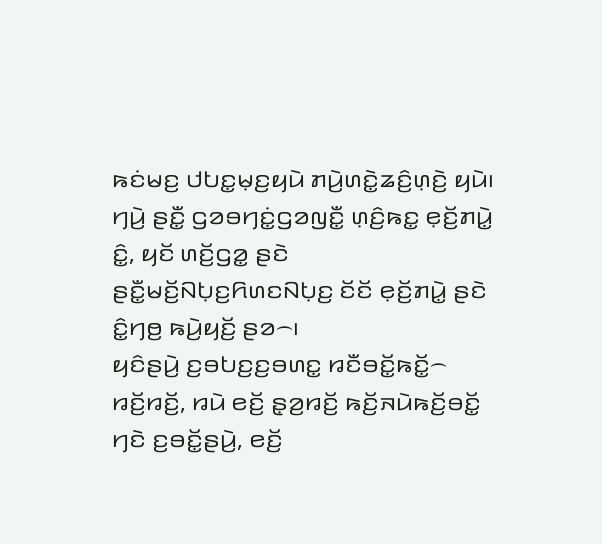ꤒꤢꤦꤗꤢ꤬ ꤓꤝꤢ꤭ꤗ꤫ꤢ꤬ꤟꤣꤧ ꤊꤣꤧ꤬ꤛꤢꤧ꤭ꤘꤢꤨ꤬ꤛ꤫ꤢꤧ꤬ ꤟꤣꤧ꤯ ꤚꤣꤧ꤬ ꤔꤢꤪ꤭ ꤞꤤꤋꤚꤢꤦ꤭ꤞꤤꤜꤢꤪ꤭ ꤛ꤫ꤢꤨ꤬ꤒꤢ꤭ ꤕ꤫ꤢꤩ꤬ꤊꤣꤧ꤭ ꤢꤨ꤭, ꤟꤢꤩ ꤛꤢꤩ꤬ꤞꤤ꤭ ꤔꤢꤧ ꤔꤢꤪ꤭ꤗꤢꤩ꤬ꤡꤝ꤫ꤢ꤬ꤖꤛꤢꤡꤝ꤫ꤢ꤬ ꤢꤩꤢꤩ ꤕ꤫ꤢꤩ꤬ꤊꤣꤧ꤭ ꤔꤢꤧ ꤢꤨ꤭ꤚꤥ꤬ ꤒꤣꤧ꤬ꤟꤢꤩ꤬ ꤔꤤ꤮꤯
ꤟꤢꤨꤔꤣꤧ꤬ ꤢ꤬ꤋꤝꤢ꤬ꤢ꤬ꤋꤛꤢ꤭ ꤙꤢꤪꤋꤢꤩ꤭ꤒꤢꤩ꤭꤮ ꤙꤢꤩ꤬ꤙꤢꤩ꤬, ꤙꤣꤧ ꤕꤢꤩ꤬ ꤔ꤫ꤤ꤬ꤙꤢꤩ꤬ ꤒꤢꤩ꤬ꤏꤣꤧꤒꤢꤩ꤬ꤋꤢꤩ꤭ ꤚꤢꤧ ꤢ꤬ꤋꤢꤩ꤭ꤔꤣꤧ꤬, ꤕꤢꤩ꤬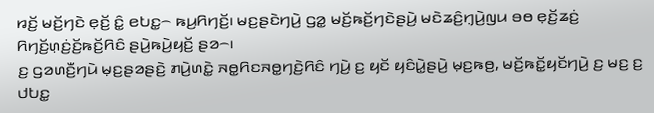ꤙꤢꤩ꤬ ꤗꤢꤩ꤬ꤚꤢꤧ ꤕ꤫ꤢꤩ꤬ ꤢꤨ꤭ ꤕꤝꤢ꤭꤮ ꤒꤣ꤬ꤖꤚꤢꤩ꤬꤯ ꤗꤢ꤬ꤔꤢꤧꤚꤣꤧ꤬ ꤞꤤ꤭ ꤗꤢꤩ꤬ꤒꤢꤩ꤬ꤚꤢꤧꤔꤣꤧ꤬ ꤗꤢꤧꤘꤢꤨ꤬ꤚ꤫ꤣꤧ꤬ꤜꤣ ꤋꤥ ꤕ꤫ꤢꤩ꤬ꤘꤢꤦ꤬ ꤖꤚꤢꤩ꤬ꤛ꤫ꤢꤦ꤬ꤢꤩ꤬ꤒꤢꤩ꤬ꤖꤢꤨ ꤔꤣꤧ꤬ꤒꤣꤧ꤬ꤟꤢꤩ꤬ ꤔꤤ꤮꤯
ꤢ꤬ ꤞꤤꤛꤢꤪ꤬ꤚꤣꤧ ꤗ꤫ꤢ꤬ꤔꤤꤔꤢꤧ꤬ ꤊꤣꤧ꤬ꤛꤢꤧ꤭ ꤏꤥ꤭ꤖꤢꤏꤥ꤭ꤚꤢꤧ꤬ꤖꤢꤨ ꤚꤣꤧ꤬ ꤢ꤬ ꤟꤢꤩ ꤟꤢꤨꤣꤧ꤭ꤔꤣꤧ꤬ ꤗ꤫ꤢ꤬ꤒꤥ꤬, ꤗꤢꤩ꤬ꤒꤢꤩ꤭ꤟꤢꤩꤚꤣꤧ꤬ ꤢ꤬ ꤗꤢ꤬ ꤢ꤬ ꤓꤝꤢ꤭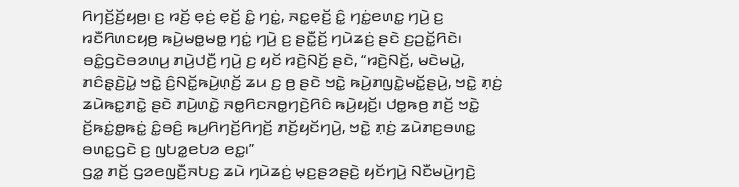ꤖꤚꤢꤩ꤬ꤢꤩ꤬ꤟꤥ꤬꤯ ꤢ꤬ ꤙꤢꤩ꤬ ꤕ꤫ꤢꤦ꤬ ꤕ꤫ꤢꤩ꤬ ꤢꤨ꤭ ꤚꤢꤦ꤭, ꤏꤢ꤭ꤕ꤫ꤢꤩ꤬ ꤢꤨ꤭ ꤚꤢꤦ꤭ꤕꤛꤢ꤭ ꤚꤣꤧ꤬ ꤢ꤬ ꤙꤢꤪꤖꤛꤢꤟꤥ꤬ ꤒꤣꤧ꤬ꤗꤥ꤭ꤗꤥ꤭ ꤚꤢꤦ꤭ ꤚꤣꤧ꤬ ꤢ꤬ ꤔꤢꤪ꤭ꤢꤩ꤬ ꤚꤣꤧꤘꤢꤦ꤬ ꤔꤢꤧ ꤢ꤬ꤑꤢꤩ꤭ꤖꤢꤧ꤯
ꤋꤢꤨ꤭ꤞꤢꤧꤋꤤꤛꤣ꤬ ꤊꤣꤧ꤬ꤓꤢꤪ꤬ ꤚꤣꤧ꤬ ꤢ꤬ ꤟꤢꤩ ꤙꤢꤧ꤬ꤡꤢꤩ꤬ ꤔꤢꤧ, “ꤙꤢꤧ꤬ꤡꤢꤩ꤬, ꤗꤢꤧꤗꤣꤧ꤭, ꤊꤢꤨꤔ꤫ꤢꤧ꤬ꤣꤧ꤭ ꤠꤢꤧ꤭ ꤢꤨ꤬ꤡꤢꤩ꤭ꤒꤣꤧ꤬ꤛ꤫ꤢꤩ꤬ ꤘꤣ ꤢ꤬ ꤥ꤬ ꤔꤢꤧ ꤠꤢꤧ꤭ ꤒꤣꤧ꤬ꤊꤜꤢꤧ꤭ꤗꤢꤩ꤭ꤔꤣꤧ꤬, ꤠꤢꤧ꤭ ꤊ꤫ꤢꤦ꤬ ꤘꤣꤧꤒꤢ꤭ꤊꤢꤧ꤭ ꤔꤢꤧ ꤊꤣꤧ꤬ꤛꤢꤧ꤭ ꤏꤥ꤭ꤖꤢꤏꤥ꤭ꤚꤢꤧ꤬ꤖꤢꤨ ꤒꤣꤧ꤬ꤟꤢꤩ꤬꤯ ꤓꤥ꤭ꤒꤥ꤬ ꤊꤢꤩ꤬ ꤠꤢꤧ꤭ ꤢꤩ꤬ꤒꤢꤦ꤭ꤥ꤭ꤒꤢꤦ꤭ ꤢꤨ꤭ꤋꤢꤨ꤬ ꤒꤣ꤬ꤖꤚꤢꤩ꤬ꤖꤚꤢꤩ꤬ ꤊꤢꤩ꤬ꤟꤢꤩꤚꤣꤧ꤬, ꤠꤢꤧ꤭ ꤊ꤫ꤢꤦ꤬ ꤘꤣꤧꤊꤢ꤬ꤋꤛꤢ꤭ ꤋꤛꤢ꤭ꤞꤢꤧ ꤢ꤬ ꤜꤝꤤ꤭ꤕꤝꤤ ꤕꤢ꤭꤯”
ꤞꤤ꤭ ꤊꤢꤩ꤬ ꤞꤤꤕꤜꤢꤪ꤬ꤏꤝꤢ꤬ ꤘꤣꤧ ꤚꤣꤧꤘꤢꤦ꤬ ꤗ꤫ꤢ꤬ꤔꤤꤔꤢꤧ꤬ ꤟꤢꤩꤚꤣꤧ꤬ ꤡꤢꤪꤗꤣꤧ꤬ꤚꤢꤧ꤬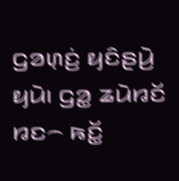ꤞꤤꤛ꤫ꤢꤦ꤬ ꤟꤢꤨꤔꤣꤧ꤬ ꤟꤣꤧ꤯ ꤞꤤ꤭ ꤘꤣꤧꤙꤢꤩ ꤙꤢ꤮ ꤒꤢꤩ꤭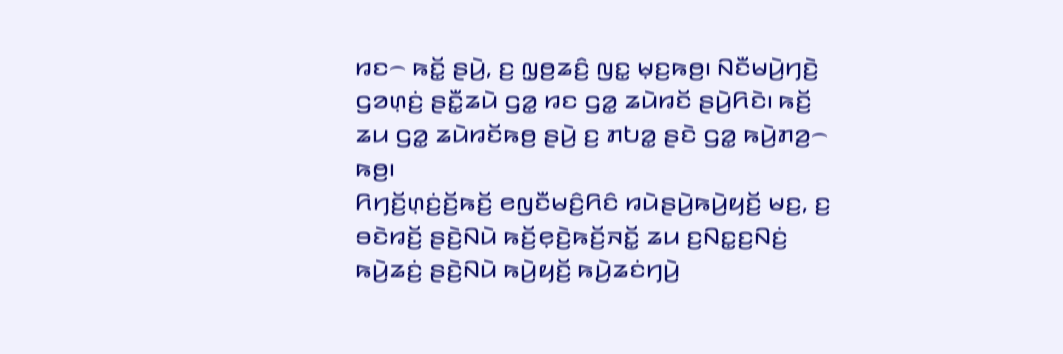ꤙꤢ꤮ ꤒꤢꤩ꤭ ꤔꤣꤧ꤬, ꤢ꤬ ꤜ꤫ꤥ꤬ꤘꤢꤨ꤬ ꤜꤢ꤭ ꤗ꤫ꤢ꤬ꤒꤥ꤬꤯ ꤡꤢꤪꤗꤣꤧ꤬ꤚꤢꤧ꤬ ꤞꤤꤛ꤫ꤢꤦ꤬ ꤔꤢꤪ꤭ꤘꤣꤧ ꤞꤤ꤭ ꤙꤢ ꤞꤤ꤭ ꤘꤣꤧꤙꤢꤩ ꤔꤣꤧ꤬ꤖꤢꤧ꤯ ꤒꤢꤩ꤬ ꤘꤣ ꤞꤤ꤭ ꤘꤣꤧꤙꤢꤩꤒꤥ꤬ ꤔꤣꤧ꤬ ꤢ꤬ ꤊꤝꤤ꤭ ꤔꤢꤧ ꤞꤤ꤭ ꤒꤣꤧ꤬ꤊꤤ꤬꤮ ꤒꤥ꤬꤯
ꤖꤚꤢꤩ꤬ꤛ꤫ꤢꤦ꤬ꤢꤩ꤬ꤒꤢꤩ꤬ ꤕꤜꤢꤪꤗꤢꤨ꤬ꤖꤢꤨ ꤙꤣꤧꤔꤣꤧ꤬ꤒꤣꤧ꤬ꤟꤢꤩ꤬ ꤗꤢ꤬, ꤢ꤬ ꤋꤢꤧꤙꤢꤩ꤬ ꤔꤢꤧ꤬ꤡꤣꤧ ꤒꤢꤩ꤬ꤕ꤫ꤢꤧ꤬ꤒꤢꤩ꤬ꤏꤢꤩ꤭ ꤘꤣ ꤢ꤬ꤡꤢ꤭ꤢ꤬ꤡꤢꤦ꤬ ꤒꤣꤧ꤬ꤘꤢꤦ꤬ ꤔꤢꤧ꤬ꤡꤣꤧ ꤒꤣꤧ꤬ꤟꤢꤩ꤬ ꤒꤣꤧ꤬ꤘꤢꤦꤚꤣꤧ꤬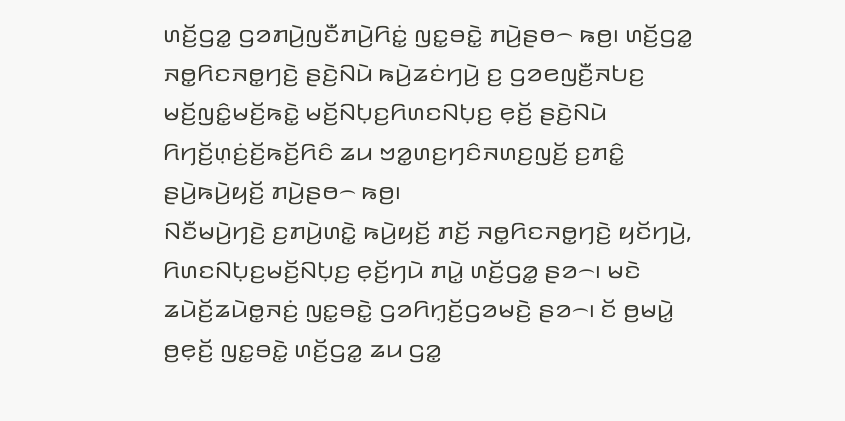ꤛꤢꤩ꤬ꤞꤤ꤭ ꤞꤤꤊꤣꤧ꤬ꤜꤢꤪꤊꤣꤧ꤬ꤖꤢꤦ꤭ ꤜꤢ꤭ꤋꤢꤧ꤭ ꤊꤣꤧ꤬ꤔꤥ꤮ ꤒꤥ꤬꤯ ꤛꤢꤩ꤬ꤞꤤ꤭ ꤏꤥ꤭ꤖꤢꤏꤥ꤭ꤚꤢꤧ꤬ ꤔꤢꤧ꤬ꤡꤣꤧ ꤒꤣꤧ꤬ꤘꤢꤦꤚꤣꤧ꤬ ꤢ꤬ ꤞꤤꤕꤜꤢꤪ꤬ꤏꤝꤢ꤬ ꤗꤢꤩ꤬ꤜꤢꤨ꤭ꤗꤢꤩ꤬ꤒꤢꤧ꤭ ꤗꤢꤩ꤬ꤡꤝ꤫ꤢ꤬ꤖꤛꤢꤡꤝ꤫ꤢ꤬ ꤕ꤫ꤢꤩ꤬ ꤔꤢꤧ꤬ꤡꤣꤧ ꤖꤚꤢꤩ꤬ꤛ꤫ꤢꤦ꤬ꤢꤩ꤬ꤒꤢꤩ꤬ꤖꤢꤨ ꤘꤣ ꤠꤤ꤭ꤛꤢ꤬ꤚꤢꤨꤏꤛꤢ꤬ꤜꤢꤩ꤬ ꤢ꤬ꤊꤢꤨ꤭ ꤔꤣꤧ꤬ꤒꤣꤧ꤬ꤟꤢꤩ꤬ ꤊꤣꤧ꤬ꤔꤥ꤮ ꤒꤥ꤬꤯
ꤡꤢꤪꤗꤣꤧ꤬ꤚꤢꤧ꤬ ꤢ꤬ꤊꤣꤧ꤬ꤛꤢꤧ꤭ ꤒꤣꤧ꤬ꤟꤢꤩ꤬ ꤊꤢꤩ꤬ ꤏꤥ꤭ꤖꤢꤏꤥ꤭ꤚꤢꤧ꤬ ꤟꤢꤩꤚꤣꤧ꤬, ꤖꤛꤢꤡꤝ꤫ꤢ꤬ꤗꤢꤩ꤬ꤡꤝ꤫ꤢ꤬ ꤕ꤫ꤢꤩ꤬ꤚꤣꤧ ꤊꤣꤧ꤭ ꤛꤢꤩ꤬ꤞꤤ꤭ ꤔꤤ꤮꤯ ꤗꤢꤧ ꤘꤣꤧꤢꤩ꤬ꤘꤣꤧꤥ꤭ꤏꤢꤦ꤬ ꤜꤢ꤭ꤋꤢꤧ꤭ ꤞꤤꤖꤚ꤫ꤢꤩ꤬ꤞꤤꤗꤢꤧ꤬ ꤔꤤ꤮꤯ ꤢꤩ ꤥ꤬ꤗꤣꤧ꤭ ꤥ꤬ꤕ꤫ꤢꤩ꤬ ꤜꤢ꤭ꤋꤢꤧ꤭ ꤛꤢꤩ꤬ꤞꤤ꤭ ꤘꤣ ꤞꤤ꤭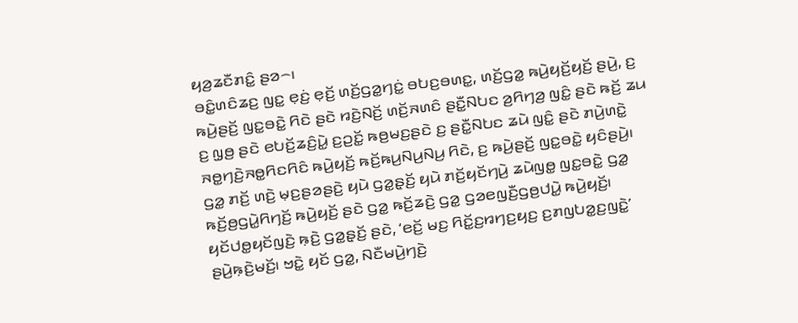ꤟꤤ꤬ꤘꤢꤪꤊꤢꤨ꤭ ꤔꤤ꤮꤯
ꤋꤢꤨ꤭ꤛꤢꤨꤘꤢ꤬ ꤜꤢ꤭ ꤕ꤫ꤢꤦ꤬ ꤕ꤫ꤢꤩ꤬ ꤛꤢꤩ꤬ꤞꤤ꤭ꤚꤢꤦ꤭ ꤋꤝꤢ꤬ꤋꤛꤢ꤭, ꤛꤢꤩ꤬ꤞꤤ꤭ ꤒꤣꤧ꤬ꤟꤢꤩ꤬ꤟꤢꤩ꤬ ꤔꤣꤧ꤬, ꤢ꤬ ꤒꤣꤧ꤬ꤔꤢꤩ꤬ ꤜꤢ꤭ꤋꤢꤧ꤭ ꤖꤢꤧ ꤔꤢꤧ ꤙꤢꤧ꤬ꤡꤢꤩ꤬ ꤛꤢꤩ꤬ꤏꤛꤢꤨ ꤔꤢꤪ꤭ꤡꤝꤢ ꤤ꤬ꤖꤚꤤ꤬ ꤜꤢꤨ꤭ ꤔꤢꤧ ꤒꤢꤩ꤬ ꤘꤣ ꤢ꤬ ꤜ꤫ꤥ꤬ ꤔꤢꤧ ꤕꤝꤢꤩ꤬ꤘꤢꤨ꤬ꤣꤧ꤭ ꤢ꤬ꤑꤢꤩ꤭ ꤒꤥ꤬ꤗꤢ꤬ꤔꤢꤧ ꤢ꤬ ꤔꤢꤪ꤭ꤡꤝꤢ ꤘꤣꤧ ꤜꤢꤨ꤭ ꤔꤢꤧ ꤊꤣꤧ꤬ꤛꤢꤧ꤭ ꤏꤥ꤭ꤚꤢꤧ꤬ꤏꤥ꤭ꤖꤢꤖꤢꤨ ꤒꤣꤧ꤬ꤟꤢꤩ꤬ ꤒꤢꤩ꤬ꤒꤣ꤬ꤡꤣ꤬ꤡꤣ꤬ ꤖꤢꤧ, ꤢ꤬ ꤒꤣꤧ꤬ꤔꤢꤩ꤬ ꤜꤢ꤭ꤋꤢꤧ꤭ ꤟꤢꤨꤔꤣꤧ꤬꤯
ꤞꤤ꤭ ꤊꤢꤩ꤬ ꤛꤢꤧ꤬ ꤗ꤫ꤢ꤬ꤔꤤꤔꤢꤧ꤬ ꤟꤣꤧ ꤞꤤ꤭ꤔ꤫ꤢꤩ꤬ ꤟꤣꤧ ꤊꤢꤩ꤬ꤟꤢꤩꤚꤣꤧ꤬ ꤘꤣꤧꤜꤥ꤭ ꤜꤢ꤭ꤋꤢꤧ꤭ ꤞꤤ꤭ ꤒꤢꤩ꤬ꤥ꤬ꤞꤣꤧ꤭ꤖꤚꤢꤩ꤬ ꤒꤣꤧ꤬ꤟꤢꤩ꤬ ꤔꤢꤧ ꤞꤤ꤭ ꤒꤢꤩ꤬ꤘꤢꤧ꤬ ꤞꤤ꤭ ꤞꤤꤕꤜꤢꤪ꤬ꤞꤥ꤬ꤓꤣꤧ꤭ ꤒꤣꤧ꤬ꤟꤢꤩ꤬꤯ ꤟꤢꤩꤓꤥ꤭ꤟꤢꤩꤜꤢꤧ꤬ ꤒ꤫ꤢꤧ꤬ ꤞꤤ꤭ꤔ꤫ꤢꤩ꤬ ꤔꤢꤧ, ‘ꤕꤢꤩ꤬ ꤗꤢ꤬ ꤖꤢꤩ꤭ꤢ꤬ꤙꤚꤢ꤬ꤟꤢ꤬ ꤢ꤬ꤊꤜꤝꤤ꤭ꤢ꤬ꤜꤢꤧ꤭’ ꤔꤣꤧ꤬ꤒ꤫ꤢꤧ꤬ꤗꤢꤩ꤬꤯ ꤠꤢꤧ꤭ ꤟꤢꤩ ꤞꤤ꤭, ꤡꤢꤪꤗꤣꤧ꤬ꤚꤢꤧ꤬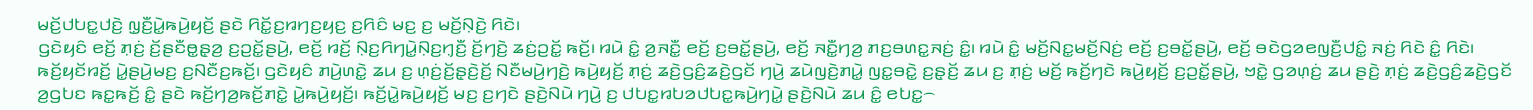ꤗꤢꤩ꤬ꤓꤝꤢ꤭ꤓꤢꤧ꤬ ꤜ꤫ꤢꤪ꤬ꤣꤧ꤭ꤒꤣꤧ꤬ꤟꤢꤩ꤬ ꤔꤢꤧ ꤖꤢꤩ꤭ꤢ꤬ꤙꤚꤢ꤬ꤟꤢ꤬ ꤢ꤬ꤖꤢꤨ ꤗꤢ꤬ ꤢ꤬ ꤗꤢꤩ꤬ꤡ꤫ꤢꤧ꤬ ꤖꤢꤧ꤯
ꤞꤢꤧꤟꤢꤨ ꤕꤢꤩ꤬ ꤊ꤫ꤢꤦ꤬ ꤢꤩ꤬ꤔꤢꤪꤥ꤭ꤔ꤫ꤤ꤬ ꤢ꤬ꤑꤢꤩ꤭ꤔꤣꤧ꤬, ꤕꤢꤩ꤬ ꤙꤢꤩ꤬ ꤡ꤫ꤢ꤬ꤖꤚꤣꤧ꤭ꤡ꤫ꤢ꤬ꤚ꤫ꤢꤪ꤬ ꤢꤩ꤬ꤚꤢꤧ꤬ ꤘꤢꤦ꤬ꤑꤢꤩ꤭ ꤒꤢꤩ꤬꤯ ꤙꤣꤧ ꤢꤨ꤭ ꤤ꤬ꤏꤢꤪ꤭ ꤕꤢꤩ꤬ ꤢ꤬ꤋꤢꤩ꤭ꤔꤣꤧ꤬, ꤕꤢꤩ꤬ ꤏꤢꤪ꤭ꤚꤤ꤬ ꤊꤢ꤬ꤋꤛꤢ꤭ꤏꤢꤦ꤬ ꤢꤨ꤭꤯ ꤙꤣꤧ ꤢꤨ꤭ ꤗꤢꤩ꤬ꤡꤢ꤭ꤗꤢꤩ꤬ꤡꤢꤦ꤬ ꤕꤢꤩ꤬ ꤢ꤬ꤋꤢꤩ꤭ꤔꤣꤧ꤬, ꤕꤢꤩ꤬ ꤋꤢꤧꤞꤤꤕꤜꤢꤪ꤬ꤓꤢꤨ꤭ ꤏꤢꤦ꤬ ꤖꤢꤧ ꤢꤨ꤭ ꤖꤢꤧ꤯
ꤒꤢꤩ꤬ꤟꤢꤩꤙꤢꤩ꤬ ꤣꤧ꤭ꤔꤣꤧ꤬ꤗꤢ꤬ ꤢ꤬ꤡꤢꤪꤢ꤬ꤒꤢꤩ꤬꤯ ꤞꤢꤧꤟꤢꤨ ꤊꤣꤧ꤬ꤛꤢꤧ꤭ ꤘꤣ ꤢ꤬ ꤛ꤫ꤢꤦ꤬ꤢꤩ꤬ꤔ꤫ꤢꤧ꤬ꤢꤩ꤬ ꤡꤢꤪꤗꤣꤧ꤬ꤚꤢꤧ꤬ ꤒꤣꤧ꤬ꤟꤢꤩ꤬ ꤊ꤫ꤢꤦ꤬ ꤘꤢꤧ꤬ꤞꤢꤨ꤬ꤘꤢꤧ꤬ꤞꤢꤩ ꤚꤣꤧ꤬ ꤘꤣꤧꤜꤢꤧ꤬ꤊꤣꤧ꤭ ꤜꤢ꤭ꤋꤢꤧ꤭ ꤢ꤬ꤔ꤫ꤢꤩ꤬ ꤘꤣ ꤢ꤬ ꤊ꤫ꤢꤦ꤬ ꤗꤢꤩ꤬ ꤒꤢꤩ꤬ꤚꤢꤧ ꤒꤣꤧ꤬ꤟꤢꤩ꤬ ꤢ꤬ꤑꤢꤩ꤭ꤔꤣꤧ꤬, ꤠꤢꤧ꤭ ꤞꤤꤛ꤫ꤢꤦ꤬ ꤘꤣ ꤔꤢꤧ꤬ ꤊ꤫ꤢꤦ꤬ ꤘꤢꤧ꤬ꤞꤢꤨ꤬ꤘꤢꤧ꤬ꤞꤢꤩ ꤤ꤬ꤞꤝꤢ ꤒꤢ꤭ꤒꤢꤩ꤬ ꤢꤨ꤭ ꤔꤢꤧ ꤒꤢꤩ꤬ꤚꤤ꤬ꤒꤢꤩ꤬ꤊꤢꤧ꤭ ꤣꤧ꤭ꤒꤣꤧ꤬ꤟꤢꤩ꤬꤯ ꤒꤢꤩ꤬ꤣꤧ꤭ꤒꤣꤧ꤬ꤟꤢꤩ꤬ ꤗꤢ꤬ ꤢ꤬ꤚꤢꤧ ꤔꤢꤧ꤬ꤡꤣꤧ ꤚꤣꤧ꤬ ꤢ꤬ ꤓꤝꤢ꤭ꤙꤝꤤꤓꤝꤢ꤭ꤒꤣꤧ꤬ꤚꤣꤧ꤭ ꤔꤢꤧ꤬ꤡꤣꤧ ꤘꤣ ꤢꤨ꤭ ꤕꤝꤢ꤭꤮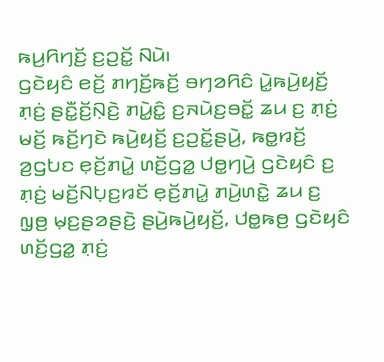ꤒꤣ꤬ꤖꤚꤢꤩ꤬ ꤢ꤬ꤑꤢꤩ꤭ ꤡꤣꤧ꤯
ꤞꤢꤧꤟꤢꤨ ꤕꤢꤩ꤬ ꤊꤚꤢꤩ꤬ꤒꤢꤩ꤬ ꤋꤚꤤꤖꤢꤨ ꤣꤧ꤭ꤒꤣꤧ꤬ꤟꤢꤩ꤬ ꤊ꤫ꤢꤦ꤬ ꤔꤢꤪ꤭ꤢꤩ꤬ꤡ꤫ꤢꤧ꤬ ꤊꤣꤧ꤭ꤢꤨ꤭ ꤢ꤬ꤏꤣꤧꤢ꤬ꤋꤢꤩ꤭ ꤘꤣ ꤢ꤬ ꤊ꤫ꤢꤦ꤬ ꤗꤢꤩ꤬ ꤒꤢꤩ꤬ꤚꤢꤧ ꤒꤣꤧ꤬ꤟꤢꤩ꤬ ꤢ꤬ꤑꤢꤩ꤭ꤔꤣꤧ꤬, ꤒꤥ꤭ꤙꤢꤩ꤬ ꤤ꤬ꤞꤝꤢ ꤕ꤫ꤢꤩ꤬ꤊꤣꤧ꤭ ꤛꤢꤩ꤬ꤞꤤ꤭ ꤓꤥ꤭ꤚꤣꤧ꤬ ꤞꤢꤧꤟꤢꤨ ꤢ꤬ ꤊ꤫ꤢꤦ꤬ ꤗꤢꤩ꤬ꤡꤝ꤫ꤢ꤬ꤙꤢꤩ ꤕ꤫ꤢꤩ꤬ꤊꤣꤧ꤭ ꤊꤣꤧ꤬ꤛꤢꤧ꤭ ꤘꤣ ꤢ꤬ ꤜ꤫ꤥ꤬ ꤗ꤫ꤢ꤬ꤔꤤꤔꤢꤧ꤬ ꤔꤣꤧ꤬ꤒꤣꤧ꤬ꤟꤢꤩ꤬, ꤓꤥ꤭ꤒꤥ꤬ ꤞꤢꤧꤟꤢꤨ ꤛꤢꤩ꤬ꤞꤤ꤭ ꤊ꤫ꤢꤦ꤬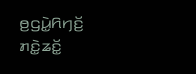ꤥ꤬ꤞꤣꤧ꤭ꤖꤚꤢꤩ꤬ ꤊꤢꤧ꤭ꤘꤢꤩ꤭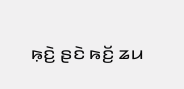ꤒ꤫ꤢꤧ꤬ ꤔꤢꤧ ꤒꤢꤩ꤬ ꤘꤣ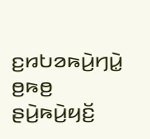ꤢ꤬ꤙꤝꤤꤒꤣꤧ꤬ꤚꤣꤧ꤭ ꤥ꤬ꤒꤥ꤬ ꤔꤣꤧ꤬ꤒꤣꤧ꤬ꤟꤢꤩ꤬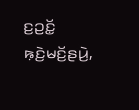ꤢ꤬ꤑꤢꤩ꤭ ꤒ꤫ꤢꤧ꤬ꤗꤢꤩ꤬ꤔꤣꤧ꤬,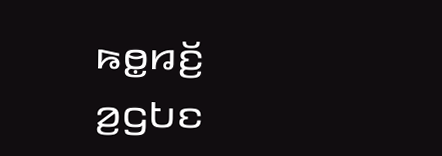ꤒꤥ꤭ꤙꤢꤩ꤬ ꤤ꤬ꤞꤝꤢ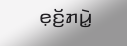ꤕ꤫ꤢꤩ꤬ꤊꤣꤧ꤭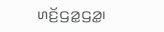ꤛꤢꤩ꤬ꤞꤤ꤭ꤞꤤ꤭꤯